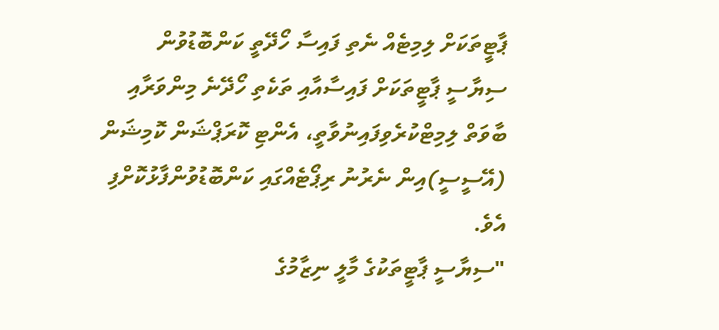ޕާޓީތަކަށް ލިމިޓެއް ނެތި ފައިސާ ހޯދޭތީ ކަންބޮޑުވުން
ސިޔާސީ ޕާޓީތަކަށް ފައިސާއާއި ތަކެތި ހޯދޭނެ މިންވަރާއި ބާވަތް ލިމިޓްކުރެވިފައިނުވާތީ، އެންޓި ކޮރަޕްޝަން ކޮމިޝަން (އޭސީސީ)އިން ނެރުނު ރިޕޯޓެއްގައި ކަންބޮޑުވުންފާޅުކޮށްފި އެވެ.
"ސިޔާސީ ޕާޓީތަކުގެ މާލީ ނިޒާމުގެ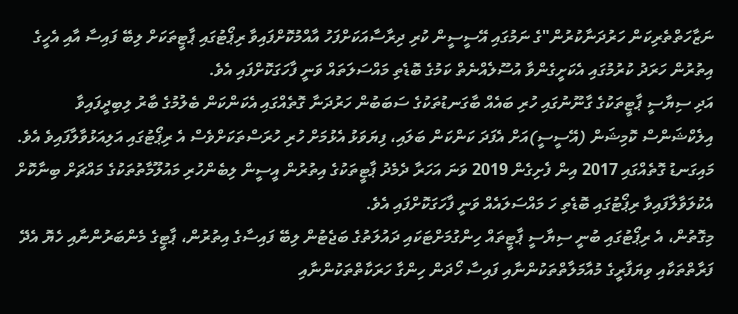ނަޒާހަތްތެރިކަން ހަރުދަނާކުރުން"ގެ ނަމުގައި އޭސީސީން ކުރި ދިރާސާއަކަށްފަހު އާއްމުކޮށްފައިވާ ރިޕޯޓުގައި ޕާޓީތަކަށް ލިބޭ ފައިސާ އާއި އެހީގެ އިތުރުން ހަރަދު ކުރުމުގައި އެކަށީގެންވާ އުސޫލެއްނެތް ކަމުގެ ބޮޑެތި މައްސަލަތައް ވަނީ ފާހަގަކޮށްފައި އެވެ.
އަދި ސިޔާސީ ޕާޓީތަކުގެ ގާނޫނުގައި ހުރި ބައެއް ބާގަނޑުތަކުގެ ސަބަބުން ހަރުދަނާ ގޮތެއްގައި އެކަންކަން ބެލުމުގެ ބާރު ލިބިދީފައިވާ އިލެކްޝަންސް ކޮމިޝަން (އޭސީސީ)އަށް އެފަދަ ކަންކަން ބަލައި، ފިޔަވަޅު އެޅުމަށް ހުރި ހުރަސްތަކަށްވެސް އެ ރިޕޯޓުގައި އަލިއަޅުވާލާފައިވެ އެވެ.
މައިގަނޑު ގޮތެއްގައި 2017 އިން ފެށިގެން 2019 ވަނަ އަހަރާ ދެމެދު ޕާޓީތަކުގެ އިތުރުން އީސީން ލިބެންހުރި މައުލޫމާތުތަކުގެ މައްޗަށް ބިނާކޮށް އެކުލަވާލާފައިވާ ރިޕޯޓުގައި ބޮޑެތި ހަ މައްސަލައެއް ވަނީ ފާހަގަކޮށްފައި އެވެ.
މިގޮތުން، އެ ރިޕޯޓުގައި ބުނީ ސިޔާސީ ޕާޓީތައް ހިންގުމަށްޓަކައި ދައުލަތުގެ ބަޖެޓުން ލިބޭ ފައިސާގެ އިތުރުން، ޕާޓީގެ މެންބަރުންނާއި ހެޔޮ އެދޭ ފަރާތްތަކާއި ވިޔަފާރީގެ މުއާމަލާތްތަކުންނާއި ފައިސާ ހޯދަން ހިންގާ ހަރަކާތްތަކުންނާއި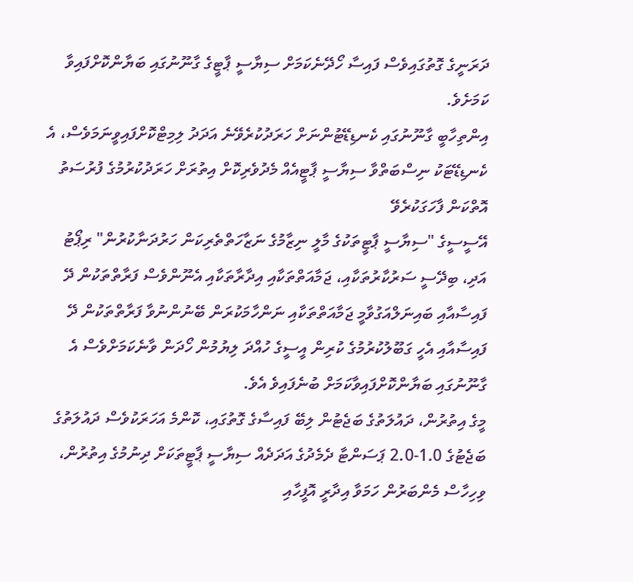ދަރަނީގެ ގޮތުގައިވެސް ފައިސާ ހޯދޭނެކަމަށް ސިޔާސީ ޕާޓީގެ ގާނޫނުގައި ބަޔާންކޮށްފައިވާ ކަމަށެވެ.
އިންތިހާބީ ގާނޫނުގައި ކެނޑިޑޭޓުންނަށް ހަރަދުކުރެވޭނެ އަދަދު ލިމިޓްކޮށްފައިވީނަމަވެސް، އެ ކެނޑިޑޭޓަކު ނިސްބަތްވާ ސިޔާސީ ޕާޓީއެއް މެދުވެރިކޮށް އިތުރަށް ހަރަދުކުރުމުގެ ފުރުސަތު އޮތްކަން ފާހަގަކުރެވޭ
އޭސީސީގެ "ސިޔާސީ ޕާޓީތަކުގެ މާލީ ނިޒާމުގެ ނަޒާހަތްތެރިކަން ހަރުދަނާކުރުން" ރިޕޯޓު
އަދި، ބިދޭސީ ސަރުކާރުތަކާއި، ޖަމާއަތްތަކާއި އިދާރާތަކާއި އެނޫންވެސް ފަރާތްތަކުން ދޭ ފައިސާއާއި ބައިނަލްއަގުވާމީ ޖަމާއަތްތަކާއި ނަންހާމަކުރަން ބޭނުންނުވާ ފަރާތްތަކުން ދޭ ފައިސާއާއި އެހީ ގަބޫލުކުރުމުގެ ކުރިން އީސީގެ ހުއްދަ ލިޔުމުން ހޯދަން ވާނެކަމަށްވެސް އެ ގާނޫނުގައި ބަޔާންކޮށްފައިވާކަމަށް ބުނެފައިވެ އެވެ.
މީގެ އިތުރުން، ދައުލަތުގެ ބަޖެޓުން ލިބޭ ފައިސާގެ ގޮތުގައި، ކޮންމެ އަހަރަކުވެސް ދައުލަތުގެ ބަޖެޓުގެ 1.0-2.0 ޕަސަންޓާ ދެމެދުގެ އަދަދެއް ސިޔާސީ ޕާޓީތަކަށް ދިނުމުގެ އިތުރުން، ވިހިހާސް މެންބަރުން ހަމަވާ އިދާރީ އޮފީހާއި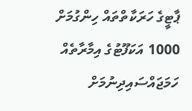ޕާޓީގެ ހަރަކާތްތައް ހިންގުމަށް 1000 އަކަފޫޓުގެ އިމާރާތެއް ހަމަޖައްސައިދިނުމަށް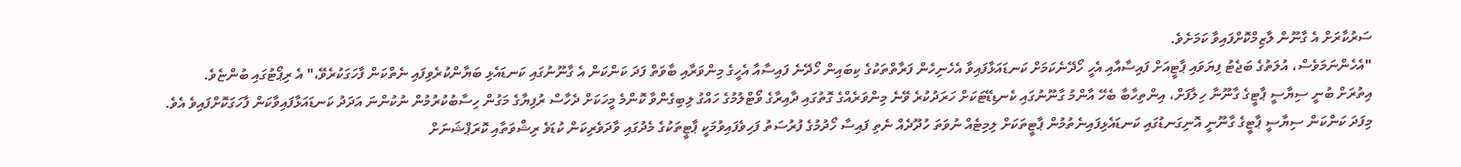ސަރުކާރަށް އެ ގާނޫން ލާޒިމްކޮށްފައިވާ ކަމަށެވެ.
"އެހެންނަމަވެސް، އުލަތުގެ ބަޖެޓު ފިޔަވައި ޕާޓީއަށް ފައިސާއާއި އެހީ ހޯދޭނެކަމަށް ކަނޑައަޅާފައިވާ އެހެނިހެން ފަރާތްތަކުގެ ކިބައިން ހޯދޭނެ ފައިސާއާ އެހީގެ މިންވަރާއި ބާވަތް ފަދަ ކަންކަން އެ ގާނޫނުގައި ކަނޑައެޅި ބަޔާންކުރެވިފައި ނެތްކަން ފާހަގަކުރެވޭ،" އެ ރިޕޯޓުގައި ބުންޏެވެ.
އިތުރަށް ބުނީ ސިޔާސީ ޕާޓީގެ ގާނޫނާ ހިލާފަށް، އިންތިހާބާ ބެހޭ އާންމު ގާނޫނުގައި ކެނޑިޑޭޓަކަށް ހަރަދުކުރެ ވޭނެ މިންވަރެއްގެ ގޮތުގައި ދާއިރާގެ ވޯޓްލުމުގެ ހައްގު ލިބިގެންވާ ކޮންމެ މީހަކަށް ދެހާސް ރުފިޔާގެ މަގުން ހިސާބުކުރުމުން ނުކުންނަ އަދަދު ކަނޑައަޅާފައިވާކަން ފާހަގަކޮށްފައިވެ އެވެ.
މިފަދަ ކަންކަން ސިޔާސީ ޕާޓީގެ ގާނޫނީ އޮނިގަނޑުގައި ކަނޑައެޅިފައިނެތުމުން ޕާޓީތަކަށް ލިމިޓެއް ނުވަތަ ހުދޫދެއް ނެތި ފައިސާ ހޯދުމުގެ ފުރުސަތު ފަހިވެފައިވުމަކީ ޕާޓީތަކުގެ މެދުގައި ވާދަވެރިކަން ކުޑަވެ ރިޝްވަތާއި ކޮރަޕްޝަނަށް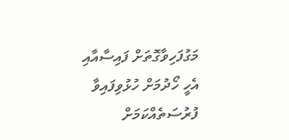މަގުފަހިވާގޮތަށް ފައިސާއާއި އެހީ ހޯދުމަށް ހުޅުވިފައިވާ ފުރުސަތެއްކަމަށް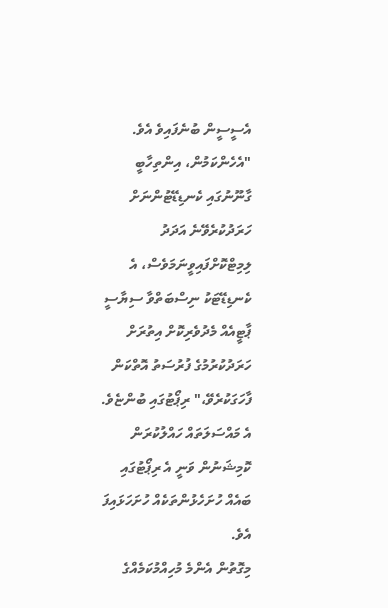އެސީސީން ބުނެފައިވެ އެވެ.
"އެހެންކަމުން، އިންތިހާބީ ގާނޫނުގައި ކެނޑިޑޭޓުންނަށް ހަރަދުކުރެވޭނެ އަދަދު ލިމިޓްކޮށްފައިވީނަމަވެސް، އެ ކެނޑިޑޭޓަކު ނިސްބަތްވާ ސިޔާސީ ޕާޓީއެއް މެދުވެރިކޮށް އިތުރަށް ހަރަދުކުރުމުގެ ފުރުސަތު އޮތްކަން ފާހަގަކުރެވޭ،" ރިޕޯޓުގައި ބުންޏެވެ.
އެ މައްސަލަތައް ހައްލުކުރަން ކޮމިޝަނުން ވަނީ އެ ރިޕޯޓުގައި ބައެއް ހުށަހެޅުންތަކެއް ހުށަހަޅައިފަ އެވެ.
މިގޮތުން އެންމެ މުހިއްމުކަމެއްގެ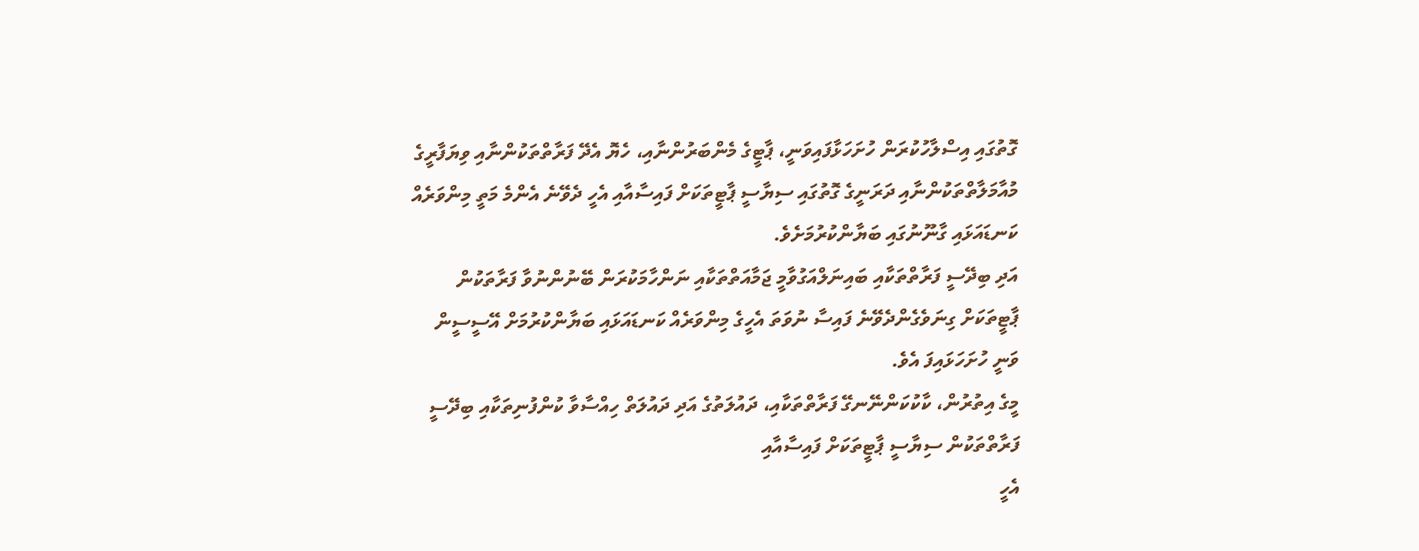ގޮތުގައި އިސްލާހުކުރަން ހުށަހަޅާފައިވަނީ، ޕާޓީގެ މެންބަރުންނާއި، ހެޔޮ އެދޭ ފަރާތްތަކުންނާއި ވިޔަފާރީގެ މުއާމަލާތްތަކުންނާއި ދަރަނީގެ ގޮތުގައި ސިޔާސީ ޕާޓީތަކަށް ފައިސާއާއި އެހީ ދެވޭނެ އެންމެ މަތީ މިންވަރެއް ކަނޑައަޅައި ގާނޫނުގައި ބަޔާންކުރުމަށެވެ.
އަދި ބިދޭސީ ފަރާތްތަކާއި ބައިނަލްއަގުވާމީ ޖަމާއަތްތަކާއި ނަންހާމަކުރަން ބޭނުންނުވާ ފަރާތަކުން ޕާޓީތަކަށް ގިނަވެގެންދެވޭނެ ފައިސާ ނުވަތަ އެހީގެ މިންވަރެއް ކަނޑައަޅައި ބަޔާންކުރުމަށް އޭސީސީން ވަނީ ހުށަހަޅައިފަ އެވެ.
މީގެ އިތުރުން، ކާކުކަންނޭނގޭ ފަރާތްތަކާއި، ދައުލަތުގެ އަދި ދައުލަތް ހިއްސާވާ ކުންފުނިތަކާއި ބިދޭސީ ފަރާތްތަކުން ސިޔާސީ ޕާޓީތަކަށް ފައިސާއާއި
އެހީ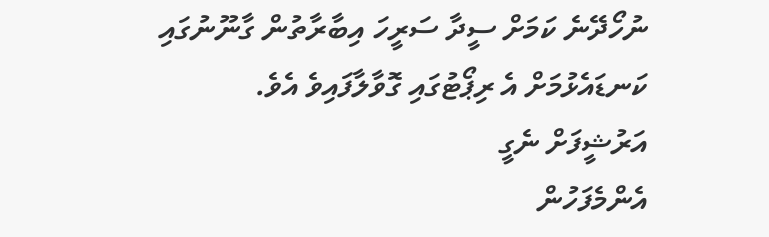ނުހޯދޭނެ ކަމަށް ސީދާ ސަރީހަ އިބާރާތުން ގާނޫނުގައި ކަނޑައެޅުމަށް އެ ރިޕޯޓުގައި ގޮވާލާފައިވެ އެވެ.
އަރުޝީފަށް ނެގީ
އެންމެފަހުން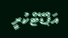އަޕްޑޭޓްކުރީ